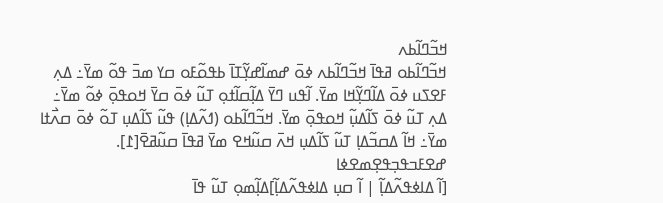ߞߏ߬ߣߊ߬ߕߍ
ߞߏ߬ߣߊ߬ߕߋ ߥߟߊ߫ ߞߏ߬ߣߊ߬ߕߍ ߦߋ߫ ߝߘߊ߬ߝߌ߲߬ߠߊ߫ ߕߟߋ߬ߓߋ ߛߌ ߘߏ߫ ߟߋ߬ ߘߌ߫߸ ߡߍ߲ ߓߐߖߎ ߦߋ߫ ߡߊ߬ߣߌ߲߬ߞߊ ߘߌ߫. ߊ߬ߟߎ ߣߌ߫ ߡߊ߲߬ߛߊ߬ߙߋ߲ ߠߎ߬ ߦߋ߫ ߛߌ߫ ߞߋߟߋ߲߫ ߦߋ߬ ߘߌ߫߸ ߡߍ߲ ߠߎ߬ ߦߋ߫ ߖߊ߬ߡߎ߲߬ ߞߋߟߋ߲߫ ߘߌ߫. ߞߏ߬ߣߊ߬ߕߋ (ߗߍ߬ߡߊ߲) ߟߎ߬ ߖߊ߬ߡߎ߲ ߠߋ߬ ߦߋ߫ ߛߍ߯ߙߊ ߘߌ߫߸ ߞߊ߬ ߡߛߏ߬ߡߊ߲ ߠߎ߬ ߖߊ߬ߡߎ߲ ߞߍ߫ ߛߎ߬ߞߐ ߘߌ߫ ߥߟߊ߫ ߛߎ߬ߥߐ߫[߁].
ߝߐߓߏߟߏ߲ߟߐ߲ߘߐߦߊ
[ߊ߬ ߡߊߦߟߍ߬ߡߊ߲߬ | ߊ߬ ߛߎ߲ ߡߊߦߟߍ߬ߡߊ߲߬]ߡߊ߲߬ߘߋ߲ ߠߎ߬ ߟߊ߫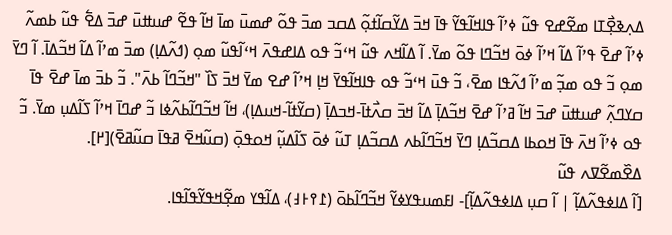ߡߍ߲ߢߐ߲߯ߠߊ ߘߐ߬ߝߐ ߟߎ߬ ߦߴߊ߬ ߟߊߞߊ߬ߟߌ߬ ߟߊ߫ ߞߏ߫ ߡߌ߬ߛߊ߬ߙߋ߲߬ ߡߛߏ ߘߏ߫ ߟߋ߬ ߝߘߎ߫ ߘߊ߫ ߞߊ߬ ߟߐ߬ ߝߎߚߎ߫ ߝߏ߫ ߡߐ߱ ߟߎ߬ ߕߘߍ߬ ߦߴߊ߬ ߝߐ߫ ߟߴߊ߬ ߡߊ߬ ߞߴߊ߬ ߦߋ߫ ߞߏ߬ߣߊ ߟߋ߬ ߘߌ߫. ߊ߬ ߡߊ߬ߞߍ ߟߎ߬ ߞߵߏ߬ ߟߋ ߡߊߝߟߍ߫ ߞߵߊ߬ߟߎ߬ ߘߋ߲ (ߗߍ߬ߡߊ߲) ߘߏ߫ ߘߴߊ߬ ߡߊ߬ ߞߏ߬ߡߊ߫. ߊ߬ ߣߌ߫ ߘߋ߲ ߏ߬ ߟߋ ߘߏ߲߬ ߘߴߊ߬ ߗߍ߬ߟߊ ߘߐ߫، ߏ߬ ߟߎ߫ ߞߵߏ߬ ߟߋ ߟߊߞߊ߬ߟߌ߫ ߞߊ߲ ߞߴߊ߬ ߝߐ ߘߌ߫ ߞߏ߫ ߖߊ߰ "ߞߏ߬ߣߊ߬ ߕߍ߫". ߏ߬ ߕߏ߫ ߘߊ߫ ߝߐ߫ ߟߊ߫ ߛߌߣߍ߲߬ ߝߎߚߎ߫ ߝߏ߫ ߞߊ߬ ߥߴߊ߬ ߝߐ߫ ߞߏ߬ߡߊ߲߫ ߡߊ߬ ߞߏ߫ ߛߍ߯ߙߊ߫-ߞߏߡߊ߲߫ (ߛߌ߬ߙߊ߬-ߞߎߡߊ߲)، ߞߊ߬ ߞߏ߬ߣߊ߬ߕߍ߬ߦߊ ߏ߬ ߝߣߊ߫ ߞߴߊ߬ ߖߊ߬ߡߎ߲ ߘߌ߫. ߏ߬ ߟߋ ߦߴߊ߬ ߞߍ߫ ߟߊ߫ ߞߋߕߊ ߡߛߏ߬ߡߊ߲ ߣߌ߫ ߞߏ߬ߣߊ߬ߕߍ ߡߛߏ߬ߡߊ߲ ߠߎ߬ ߦߋ߫ ߖߊ߬ߡߎ߲߬ ߞߋߟߋ߲߫ (ߛߎ߬ߞߐ߫ ߥߟߊ߫ ߛߎ߬ߥߐ߫)[߂].
ߡߐ߰ߘߐ߬ߜߍ ߟߎ߬
[ߊ߬ ߡߊߦߟߍ߬ߡߊ߲߬ | ߊ߬ ߛߎ߲ ߡߊߦߟߍ߬ߡߊ߲߬]- ߊߓߘߎߟߌߦߌ߬ ߞߏ߬ߣߊ߬ߕߋ߫ (߁߉߅߃)، ߡߊ߬ߟߌ ߘߐ߲߬ߞߟߌ߬ߟߊ߬ߟߊ.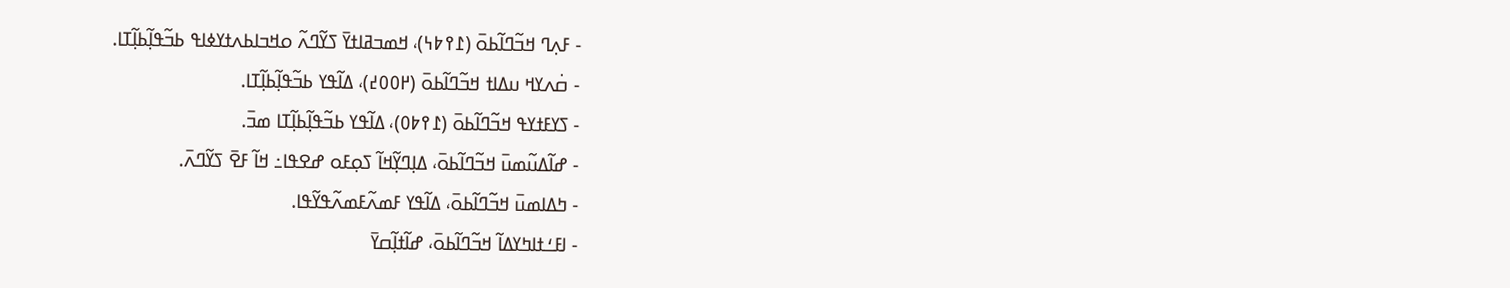- ߓߍ߲ߣ ߞߏ߬ߣߊ߬ߕߋ߫ (߁߉߈߆)، ߞߘߏߥߊߙߌ߫ ߖߌ߬ߣߍ߬ ߋߞߏߊߕߍߙߌߦߊߟ ߕߏ߬ߟߊ߲߬ߕߊ߲߬ߠߊ.
- ߛ߭ߍߌߞ ߎߡߊߙ ߞߏ߬ߣߊ߬ߕߋ߫ (߂߀߀߄)، ߡߊ߬ߟߌ ߕߏ߬ߟߊ߲߬ߕߊ߲߬ߠߊ.
- ߖߌߓߙߌߟ ߞߏ߬ߣߊ߬ߕߋ߫ (߁߉߈߀)، ߡߊ߬ߟߌ ߕߏ߬ߟߊ߲߬ߕߊ߲߬ߠߊ ߘߏ߫.
- ߝߊ߬ߡߎ߬ߘߎ߫ ߞߏ߬ߣߊ߬ߕߋ߫، ߡߊ߲ߣߌ߲߬ߞߊ߬ ߖߋ߲ߓߋ ߝߐߟߊ߸ ߞߊ߬ ߓߐ߫ ߖߌ߬ߣߍ߫.
- ߤߡߊߘߎ߫ ߞߏ߬ߣߊ߬ߕߋ߫، ߡߊ߬ߟߌ ߓߘߍ߬ߓߘߍ߬ߟߌ߬ߟߊ.
- ߊߓߑߙߊߤߌߡߊ߬ ߞߏ߬ߣߊ߬ߕߋ߫، ߝߊ߬ߙߊ߲߬ߛߌ߫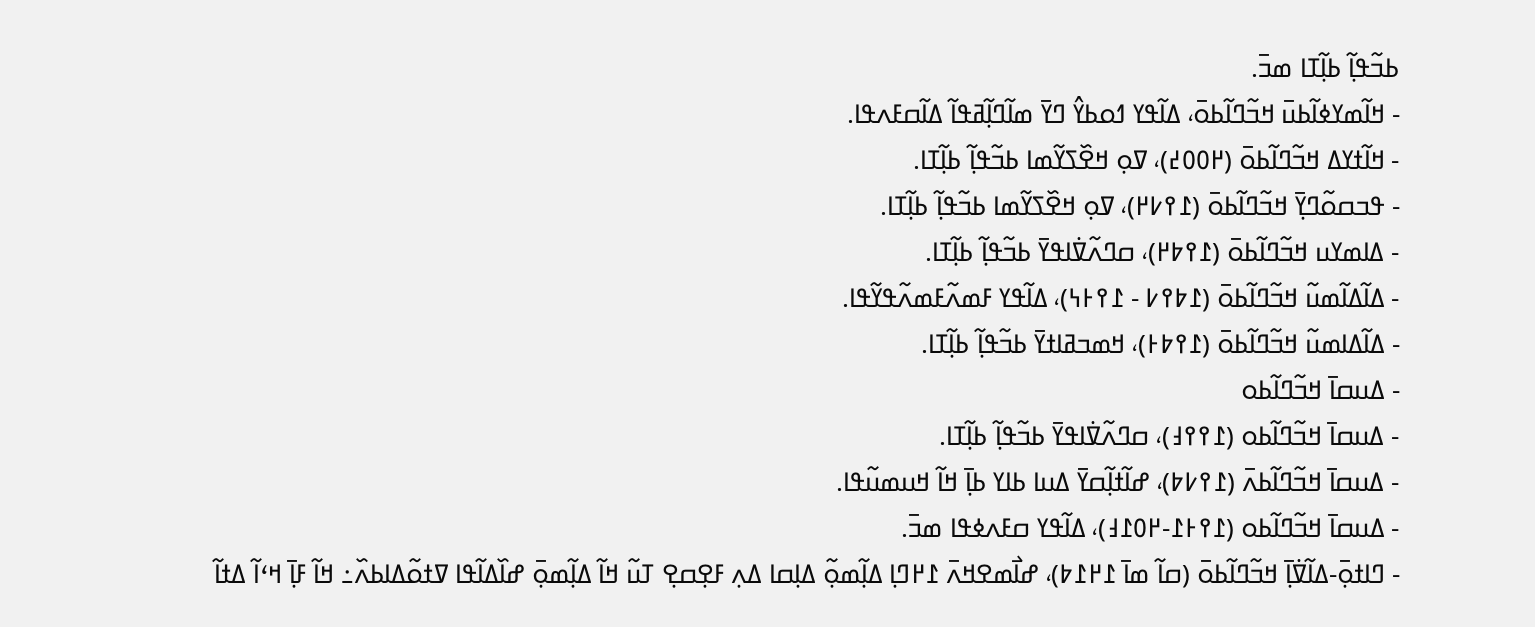ߕߏ߬ߟߊ߲߬ ߕߊ߲߬ߠߊ ߘߏ߫.
- ߞߊ߬ߘߌߦߊ߬ߕߎ߫ ߞߏ߬ߣߊ߬ߕߋ߫، ߡߊ߬ߟߌ ߗߋߕߌ߮ ߣߌ߫ ߘߊ߬ߣߊ߲߬ߥߟߊ߬ ߡߊ߬ߛߓߍߟߊ.
- ߞߊ߬ߙߌߡ ߞߏ߬ߣߊ߬ߕߋ߫ (߂߀߀߄)، ߜߋ߲ ߞߐ߰ߖߌ߬ߘߊ ߕߏ߬ߟߊ߲߬ ߕߊ߲߬ߠߊ.
- ߟߏߛߋ߬ߣߌ߲߫ ߞߏ߬ߣߊ߬ߕߋ߫ (߁߉߇߂)، ߜߋ߲ ߞߐ߰ߖߌ߬ߘߊ ߕߏ߬ߟߊ߲߬ ߕߊ߲߬ߠߊ.
- ߡߊߘߌߎ ߞߏ߬ߣߊ߬ߕߋ߫ (߁߉߈߂)، ߛߣߍ߬ߜ߭ߊߟߌ߫ ߕߏ߬ߟߊ߲߬ ߕߊ߲߬ߠߊ.
- ߡߊ߬ߡߊ߬ߘߎ߬ ߞߏ߬ߣߊ߬ߕߋ߫ (߁߈߉߇ - ߁߉߅߆)، ߡߊ߬ߟߌ ߓߘߍ߬ߓߘߍ߬ߟߌ߬ߟߊ.
- ߡߊ߬ߡߊߘߎ߬ ߞߏ߬ߣߊ߬ߕߋ߫ (߁߉߈߅)، ߞߘߏߥߊߙߌ߫ ߕߏ߬ߟߊ߲߬ ߕߊ߲߬ߠߊ.
- ߡߎߛߊ߫ ߞߏ߬ߣߊ߬ߕߋ
- ߡߎߛߊ߫ ߞߏ߬ߣߊ߬ߕߋ (߁߉߉߃)، ߛߣߍ߬ߜ߭ߊߟߌ߫ ߕߏ߬ߟߊ߲߬ ߕߊ߲߬ߠߊ.
- ߡߎߛߊ߫ ߞߏ߬ߣߊ߬ߕߍ߫ (߁߉߇߈)، ߝߊ߬ߙߊ߲߬ߛߌ߫ ߡߎߊ ߕߊߌ ߕߊ߲߫ ߞߊ߬ ߞߎߘߎ߬ߟߊ.
- ߡߎߛߊ߫ ߞߏ߬ߣߊ߬ߕߋ (߁߉߅߁-߂߀߁߃)، ߡߊ߬ߟߌ ߛߓߍߦߟߊ ߘߏ߫.
- ߣߊߙߋ߲߫-ߡߊ߬ߜ߭ߊ߲߫ ߞߏ߬ߣߊ߬ߕߋ߫ (ߛߊ߬ ߘߊ߫ ߁߂߁߈)، ߝߊ߯ߘߐߞߍ߫ ߁߂ߣߊ߲ ߡߊ߲߬ߘߋ߲߬ ߡߊ߲ߛߊ ߡߍ߲ ߓߐ߲ߛߐ߲ ߠߎ߬ ߞߊ߬ ߡߊ߲߬ߘߋ߲߫ ߝߊ߰ߡߊ߬ߟߊ ߜߙߋ߬ߡߊߕߍ߰߸ ߞߊ߬ ߓߊ߲߫ ߞߵߊ߬ ߡߙߊ߬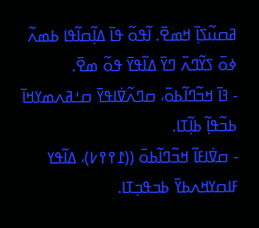ߥߛߎ߬ߖߊ߲߫ ߞߘߐ߫. ߊ߬ߟߋ߬ ߟߊ߫ ߡߊ߲߬ߛߊ߬ߟߊ ߕߘߍ߬ ߦߋ߫ ߖߌ߬ߣߍ߫ ߣߌ߫ ߡߊ߬ߟߌ߫ ߟߋ߬ ߘߐ߫.
- ߔߊ߫ ߞߏ߬ߣߊ߬ߕߋ߫، ߛߣߍ߬ߜ߭ߊߟߌ߫ ߛߑߥߍߘߌߞߊ߫ ߕߏ߬ߟߊ߲߬ ߕߊ߲߬ߠߊ.
- ߛߜ߭ߊߓߊ߬ ߞߏ߬ߣߊ߬ߕߋ߫ ((߁߉߉߇)، ߡߊ߬ߟߌ ߓߊߛߌߞߍߕߌ߫ ߕߏߟߏ߲ߠߊ.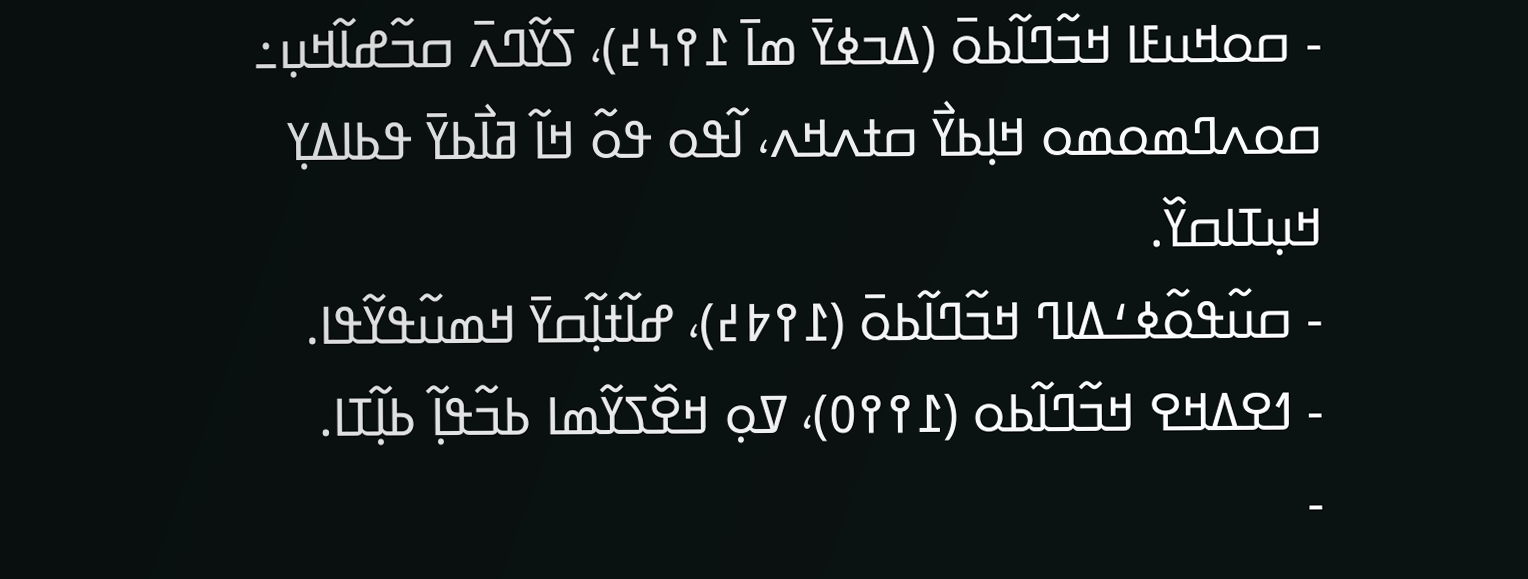- ߛߋߞߎߓߊ ߞߏ߬ߣߊ߬ߕߋ߫ (ߡߏߦߌ߫ ߘߊ߫ ߁߉߆߄)، ߖߌ߬ߣߍ߫ ߛߏ߬ߝߊ߬ߞߎ߲߸ ߛߋߍߣߘߋߘߋ ߞߊ߲ߕߌ߯ ߛߙߍߞߍ، ߊ߬ߟߋ ߟߋ߬ ߞߊ߬ ߥߊ߯ߕߌ߫ ߟߕߊߡߌ߲ ߞߎ߲ߠߊߛߌ߰.
- ߛߎ߬ߟߋ߬ߦߑߡߊߣ ߞߏ߬ߣߊ߬ߕߋ߫ (߁߉߈߄)، ߝߊ߬ߙߊ߲߬ߛߌ߫ ߞߘߎ߬ߟߌ߬ߟߊ.
- ߗߐߡߞߐ ߞߏ߬ߣߊ߬ߕߋ (߁߉߉߀)، ߜߋ߲ ߞߐ߰ߖߌ߬ߘߊ ߕߏ߬ߟߊ߲߬ ߕߊ߲߬ߠߊ.
-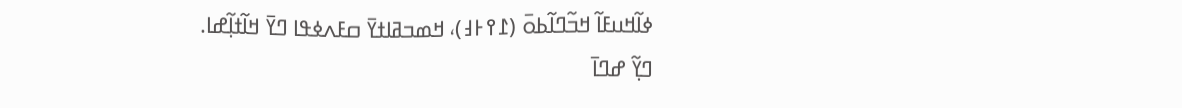ߦߊ߬ߞߎߓߊ߬ ߞߏ߬ߣߊ߬ߕߋ߫ (߁߉߅߃)، ߞߘߏߥߊߙߌ߫ ߛߓߍߦߟߊ ߣߌ߫ ߞߊ߬ߙߊ߲߬ߝߊ.
ߣߌ߲߬ ߝߣߊ߫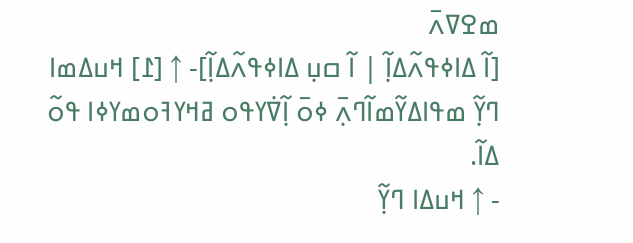ߘߐߜߍ߫
[ߊ߬ ߡߊߦߟߍ߬ߡߊ߲߬ | ߊ߬ ߛߎ߲ ߡߊߦߟߍ߬ߡߊ߲߬]- ↑ [߁] ߞߎߡߘߊ ߣߌ߲߬ ߘߟߊߡߌ߬ߘߊ߬ߣߍ߲߫ ߦߋ߫ ߊ߲߬ߜ߭ߌߟߋ ߥߞߌߔߋߘߌߦߊ ߟߋ߬ ߡߊ߬.
- ↑ ߞߎߡߊ ߣߌ߲߬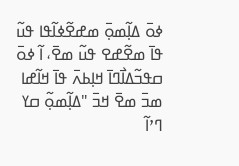ߦߋ߫ ߡߊ߲߬ߘߋ߲߫ ߘߝߐ߬ߦߊ߬ߟߊ ߟߎ߬ ߟߊ߫ ߘߐ߬ߝߐ ߟߎ߬ ߘߐ߫، ߊ߬ ߦߋ߫ ߛߟߏ߬ߡߊ߯ߣߊ߫ ߞߊ߲ߕߍ߫ ߟߊ߫ ߞߊ߬ߝߊ ߘߏ߫ ߘߐ߫ ߞߏ߫ "ߡߊ߲߬ߘߋ߲߬ ߛߌ ߣߴߊ߬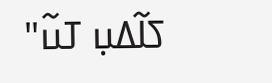ߖߊ߬ߡߎ߲ ߠߎ߬"